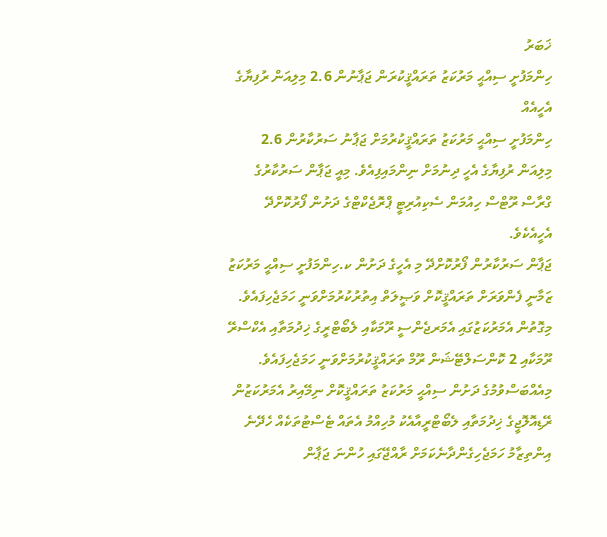ޚަބަރު
ހިންމަފުށީ ސިއްޙީ މަރުކަޒު ތަރައްޤީކުރަން ޖަޕާނުން 2.6 މިލިއަން ރުފިޔާގެ އެހީއެއް
ހިންމަފުށީ ސިއްޙީ މަރުކަޒު ތަރައްޤީކުރުމަށް ޖަޕާނު ސަރުކާރުން 2.6 މިލިއަން ރުފިޔާގެ އެހީ ދިނުމަށް ނިންމައިފިއެވެ. މިއީ ޖަޕާން ސަރުކާރުގެ ގްރާސް ރޫޓްސް ހިއުމަން ސެކިއުރިޓީ ޕްރޮޖެކްޓްގެ ދަށުން ފޯރުކޮށްދޭ އެހީއެކެވެ.
ޖަޕާން ސަރުކާރުން ފޯރުކޮށްދޭ މި އެހީގެ ދަށުން ކ.ހިންމަފުށީ ސިއްޙީ މަރުކަޒު ޒަމާނީ ފެންވަރަށް ތަރައްޤީކޮށް ވަޞީލަތް އިތުރުކުރުމަށްވަނީ ހަމަޖެހިފައެވެ. މިގޮތުން އެމަރުކަޒުގައި އެމަރޖެންސީ ރޫމަކާއި ލެބޯޓްރީގެ ޚިދުމަތާއި އެކްސްރޭ ރޫމަކާއި 2 ކޮންސަލްޓޭޝަން ރޫމް ތަރައްޤީކުރުމަށްވަނީ ހަމަޖެހިފައެވެ. މިއެއްބަސްވުމުގެ ދަށުން ސިއްޙީ މަރުކަޒު ތަރައްޤީކޮށް ނިމޭއިރު އެމަރުކަޒުން ރޭޑިއޮލޮޖީގެ ޚިދުމަތާއި ލެބޯޓްރީއާއެކު މުހިއްމު އެތައް ޓެސްޓުތަކެއް ހެދޭނެ އިންތިޒާމު ހަމަޖެހިގެންދާނެކަމަށް ރާއްޖޭގައި ހުންނަ ޖަޕާން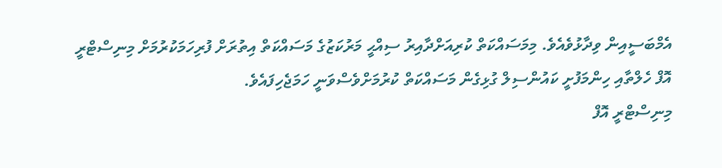އެމްބަސީއިން ވިދާޅުވެއެވެ. މިމަސައްކަތް ކުރިއަށްދާއިރު ސިއްޙީ މަރުކަޒުގެ މަސައްކަތް އިތުރަށް ފުރިހަމަކުރުމަށް މިނިސްޓްރީ އޮފް ހެލްތާއި ހިންމަފުށީ ކައުންސިލް ގުޅިގެން މަސައްކަތް ކުރުމަށްވެސްވަނީ ހަމަޖެހިފައެވެ.
މިނިސްޓްރީ އޮފް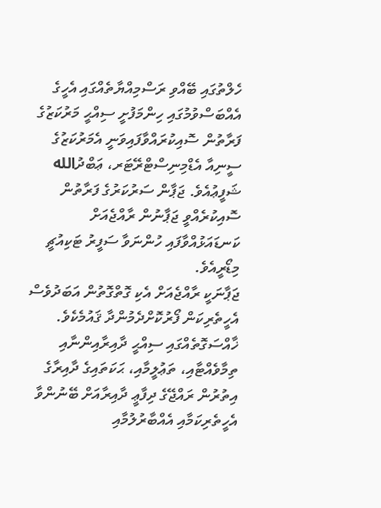ހެލްތުގައި ބޭއްވި ރަސްމިއްޔާތެއްގައި އެހީގެ އެއްބަސްވުމުގައި ހިންމަފުށީ ސިއްޙީ މަރުކަޒުގެ ފަރާތުން ސޮއިކުރައްވާފައިވަނީ އެމަރުކަޒުގެ ސީނިއާ އެޑްމިނިސްޓްރޭޓަރ، ޢަބްދުالله ޝަފީޢުއެވެ. ޖަޕާން ސަރުކަރުގެ ފަރާތުން ސޮއިކުރެއްވީ ޖަޕާނުން ރާއްޖެއަށް ކަނޑައަޅުއްވާފައި ހުންނަވާ ސަފީރު ޓަކިއުޗީ މިޑޯރީއެވެ.
ޖަޕާނަކީ ރާއްޖެއަށް އެކި ގޮތްގޮތުން އަބަދުވެސް އެހީތެރިކަން ފޯރުކޮށްދެމުންދާ ޤައުމެކެވެ. ޚާއްސަގޮތެއްގައި ސިއްޙީ ދާއިރާއިންނާއި ތިމާވެއްޓާއި، ތަޢުލީމާއި، ޙަކަތައިގެ ދާއިރާގެ އިތުރުން ރައްޖޭގެ ދިފާޢީ ދާއިރާއަށް ބޭނުންވާ އެހީތެރިކަމާއި އެއްބާރުލުމާއި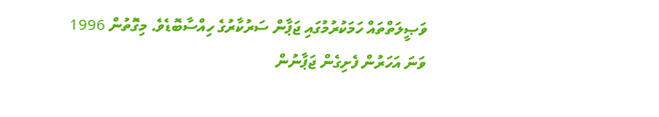ވަޞީލަތްތައް ހަމަކުރުމުގައި ޖަޕާން ސަރުކާރުގެ ހިއްސާބޮޑެވެ. މިގޮތުން 1996 ވަނަ އަހަރުން ފެށިގެން ޖަޕާނުން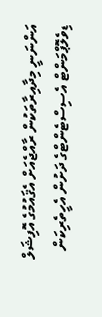އަންނަނީ މިދާއިރާތަކުން ރާއްޖެއަށް އެޤައުމުގެ އޮފިޝަލް ޑިވެލޮޕްމަންޓް އެސިސްޓެންޓްގެ ދަށުން އެހީތެރިކަން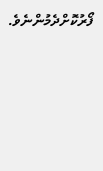ފޯރުކޮށްދެމުންނެވެ.